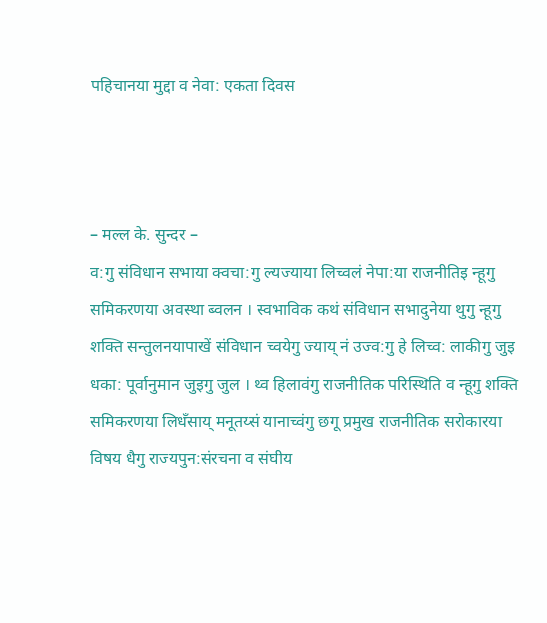पहिचानया मुद्दा व नेवा: एकता दिवस



– मल्ल के. सुन्दर –
व:गु संविधान सभाया क्वचा:गु ल्यज्याया लिच्वलं नेपा:या राजनीतिइ न्हूगु समिकरणया अवस्था ब्वलन । स्वभाविक कथं संविधान सभादुनेया थुगु न्हूगु शक्ति सन्तुलनयापाखें संविधान च्वयेगु ज्याय् नं उज्व:गु हे लिच्व: लाकीगु जुइ धका: पूर्वानुमान जुइगु जुल । थ्व हिलावंगु राजनीतिक परिस्थिति व न्हूगु शक्ति समिकरणया लिधँसाय् मनूतय्सं यानाच्वंगु छगू प्रमुख राजनीतिक सरोकारया विषय धैगु राज्यपुन:संरचना व संघीय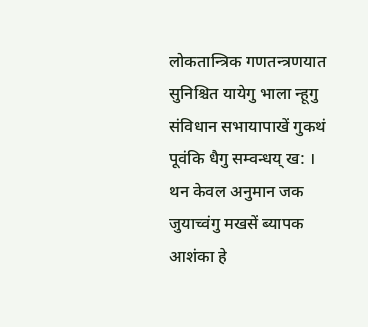लोकतान्त्रिक गणतन्त्रणयात सुनिश्चित यायेगु भाला न्हूगु संविधान सभायापाखें गुकथं पूवंकि धैगु सम्वन्धय् ख: । थन केवल अनुमान जक जुयाच्वंगु मखसें ब्यापक आशंका हे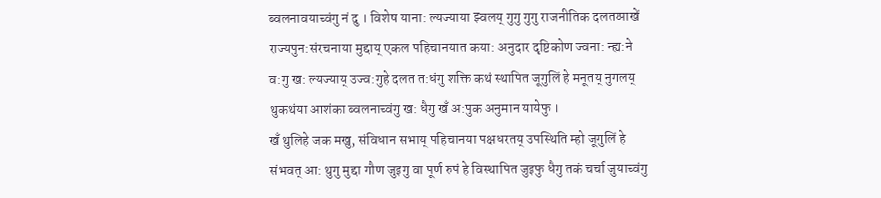ब्वलनावयाच्वंगु नं दु । विशेष याना: ल्यज्याया झ्वलय् गुगु गुगु राजनीतिक दलतय्पाखें राज्यपुन:संरचनाया मुद्दाय् एकल पहिचानयात कया: अनुदार दृष्टिकोण ज्वना: न्ह्य:ने व:गु ख: ल्यज्याय् उज्व:गुहे दलत त:धंगु शक्ति कथं स्थापित जूगुलिं हे मनूतय् नुगलय् थुकथंया आशंका ब्वलनाच्वंगु ख: धैगु खँ अ:पुक अनुमान यायेफु ।
खँ थुलिहे जक मखु, संविधान सभाय् पहिचानया पक्षधरतय् उपस्थिति म्हो जूगुलिं हे संभवत् आ: थुगु मुद्दा गौण जुइगु वा पूर्ण रुपं हे विस्थापित जुइफु धैगु तकं चर्चा जुयाच्वंगु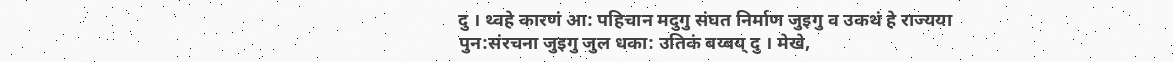दु । थ्वहे कारणं आ: पहिचान मदुगु संघत निर्माण जुइगु व उकथं हे राज्यया पुन:संरचना जुइगु जुल धका: उतिकं बय्बय् दु । मेखे,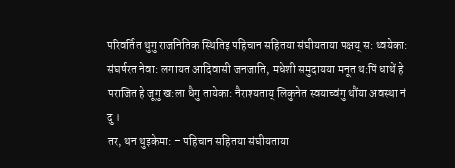परिवर्तित थुगु राजनितिक स्थितिइ पहिचान सहितया संघीयताया पक्षय् स: थ्वयेका: संघर्षरत नेवा: लगायत आदिवासी जनजाति, मधेशी समुदायया मनूत थ:पिं धाथें हे पराजित हे जूगु ख:ला धैगु तायेका: नैराश्यताय् लिकुनेत स्वयाच्वंगु थौंया अवस्था नं दु ।
तर, थन थुइकेमा: – पहिचान सहितया संघीयताया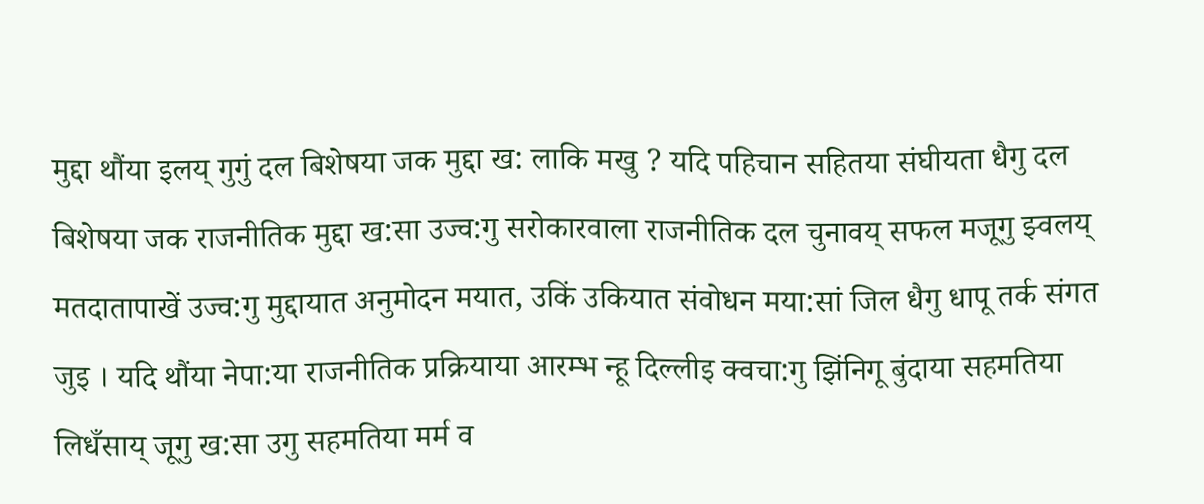मुद्दा थौंया इलय् गुगुं दल बिशेषया जक मुद्दा ख: लाकि मखु ? यदि पहिचान सहितया संघीयता धैगु दल बिशेषया जक राजनीतिक मुद्दा ख:सा उज्व:गु सरोकारवाला राजनीतिक दल चुनावय् सफल मजूगु झ्वलय् मतदातापाखें उज्व:गु मुद्दायात अनुमोदन मयात, उकिं उकियात संवोधन मया:सां जिल धैगु धापू तर्क संगत जुइ । यदि थौंया नेपा:या राजनीतिक प्रक्रियाया आरम्भ न्हू दिल्लीइ क्वचा:गु झिंनिगू बुंदाया सहमतिया लिधँसाय् जूगु ख:सा उगु सहमतिया मर्म व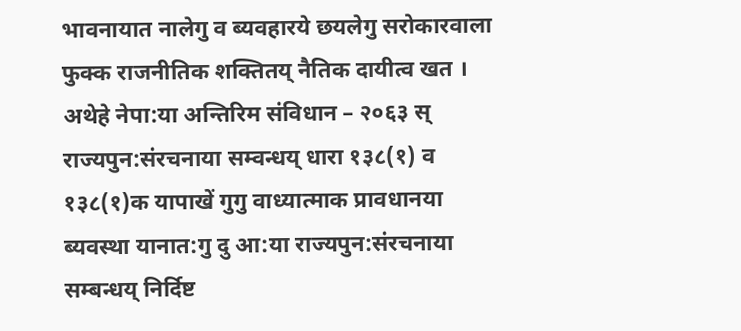भावनायात नालेगु व ब्यवहारये छयलेगु सरोकारवाला फुक्क राजनीतिक शक्तितय् नैतिक दायीत्व खत । अथेहे नेपा:या अन्तिरिम संविधान – २०६३ स् राज्यपुन:संरचनाया सम्वन्धय् धारा १३८(१) व १३८(१)क यापाखें गुगु वाध्यात्माक प्रावधानया ब्यवस्था यानात:गु दु आ:या राज्यपुन:संरचनाया सम्बन्धय् निर्दिष्ट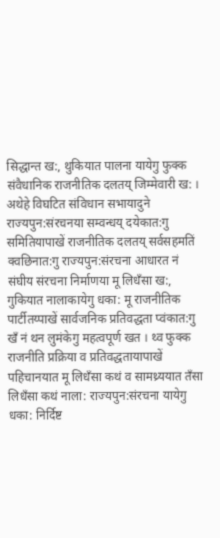सिद्धान्त ख:, थुकियात पालना यायेगु फुक्क संवैधानिक राजनीतिक दलतय् जिम्मेवारी ख: । अथेहे विघटित संविधान सभायादुने राज्यपुन:संरचनया सम्वन्धय् दयेकात:गु समितियापाखें राजनीतिक दलतय् सर्वसहमतिं क्वछिनात:गु राज्यपुन:संरचना आधारत नं संघीय संरचना निर्माणया मू लिधँसा ख:, गुकियात नालाकायेगु धका: मू राजनीतिक पार्टीतय्पाखें सार्वजनिक प्रतिवद्धता प्वंकात:गु खँ नं थन लुमंकेगु महत्वपूर्ण खत । थ्व फुक्क राजनीति प्रक्रिया व प्रतिवद्धतायापाखें पहिचानयात मू लिधँसा कथं व सामथ्र्ययात तँसा लिधँसा कथं नाला: राज्यपुन:संरचना यायेगु धका: निर्दिष्ट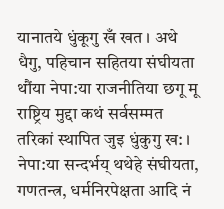यानातये धुंकूगु खँ खत । अथे धैगु, पहिचान सहितया संघीयता थौंया नेपा:या राजनीतिया छगू मू राष्ट्रिय मुद्दा कथं सर्वसम्मत तरिकां स्थापित जुइ धुंकुगु ख: । नेपा:या सन्दर्भय् थथेहे संघीयता, गणतन्त्र, धर्मनिरपेक्षता आदि नं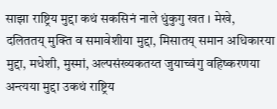साझा राष्ट्रिय मुद्दा कथं सकसिनं नाले धुंकुगु खत । मेखे, दलिततय् मुक्ति व समावेशीया मुद्दा, मिसातय् समान अधिकारया मुद्दा, मधेशी, मुस्मां, अल्पसंख्यकतय्त जुयाच्वंगु वहिष्करणया अन्त्यया मुद्दा उकथं राष्ट्रिय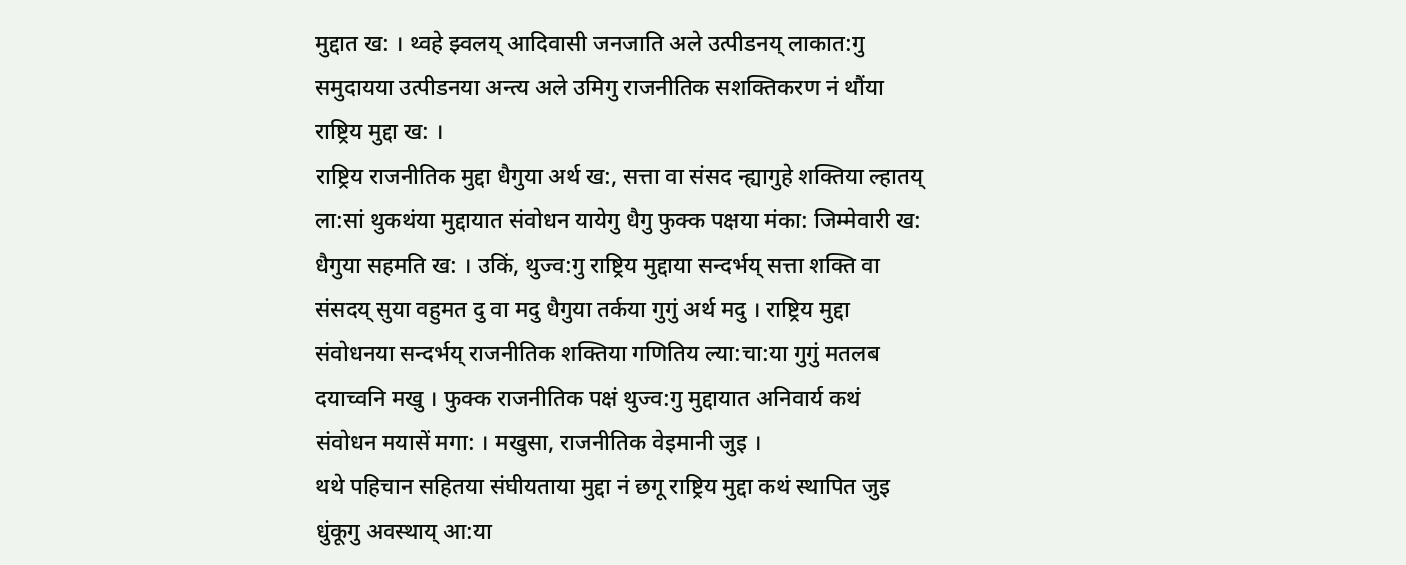मुद्दात ख: । थ्वहे झ्वलय् आदिवासी जनजाति अले उत्पीडनय् लाकात:गु समुदायया उत्पीडनया अन्त्य अले उमिगु राजनीतिक सशक्तिकरण नं थौंया राष्ट्रिय मुद्दा ख: ।
राष्ट्रिय राजनीतिक मुद्दा धैगुया अर्थ ख:, सत्ता वा संसद न्ह्यागुहे शक्तिया ल्हातय् ला:सां थुकथंया मुद्दायात संवोधन यायेगु धैगु फुक्क पक्षया मंका: जिम्मेवारी ख: धैगुया सहमति ख: । उकिं, थुज्व:गु राष्ट्रिय मुद्दाया सन्दर्भय् सत्ता शक्ति वा संसदय् सुया वहुमत दु वा मदु धैगुया तर्कया गुगुं अर्थ मदु । राष्ट्रिय मुद्दा संवोधनया सन्दर्भय् राजनीतिक शक्तिया गणितिय ल्या:चा:या गुगुं मतलब दयाच्वनि मखु । फुक्क राजनीतिक पक्षं थुज्व:गु मुद्दायात अनिवार्य कथं संवोधन मयासें मगा: । मखुसा, राजनीतिक वेइमानी जुइ ।
थथे पहिचान सहितया संघीयताया मुद्दा नं छगू राष्ट्रिय मुद्दा कथं स्थापित जुइ धुंकूगु अवस्थाय् आ:या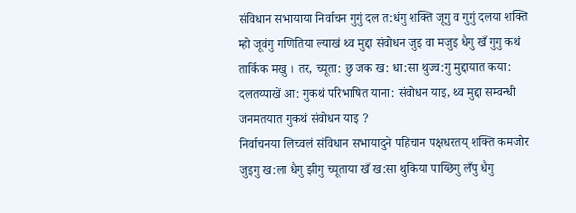संविधान सभायाया निर्वाचन गुगुं दल त:धंगु शक्ति जूगु व गुगुं दलया शक्ति म्हो जूवंगु गणितिया ल्याखं थ्व मुद्दा संवोधन जुइ वा मजुइ धैगु खँ गुगु कथं तार्किक मखु । तर, च्यूता: छु जक ख: धा:सा थुज्व:गु मुद्दायात कया: दलतय्पाखें आ: गुकथं परिभाषित याना: संवोधन याइ, थ्व मुद्दा सम्वन्धी जनमतयात गुकथं संवोधन याइ ?
निर्वाचनया लिच्वलं संविधान सभायादुने पहिचान पक्षधरतय् शक्ति कमजोर जुइगु ख:ला धैगु झीगु च्यूताया खँ ख:सा थुकिया पाय्छिगु लँपु धैगु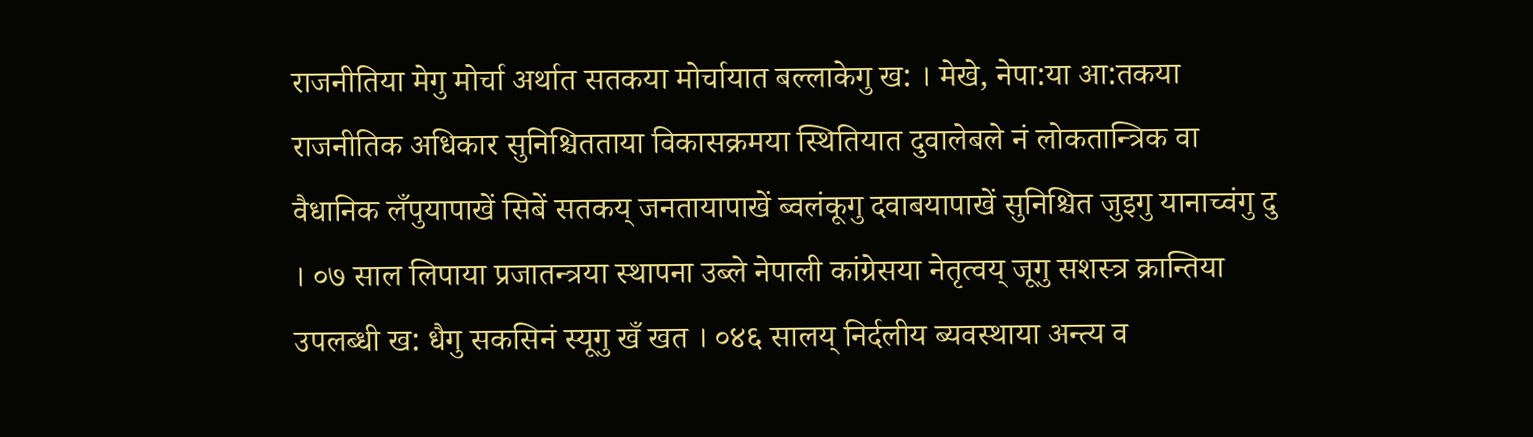राजनीतिया मेगु मोर्चा अर्थात सतकया मोर्चायात बल्लाकेगु ख: । मेखे, नेपा:या आ:तकया राजनीतिक अधिकार सुनिश्चितताया विकासक्रमया स्थितियात दुवालेबले नं लोकतान्त्रिक वा वैधानिक लँपुयापाखें सिबें सतकय् जनतायापाखें ब्वलंकूगु दवाबयापाखें सुनिश्चित जुइगु यानाच्वंगु दु । ०७ साल लिपाया प्रजातन्त्रया स्थापना उब्ले नेपाली कांग्रेसया नेतृत्वय् जूगु सशस्त्र क्रान्तिया उपलब्धी ख: धैगु सकसिनं स्यूगु खँ खत । ०४६ सालय् निर्दलीय ब्यवस्थाया अन्त्य व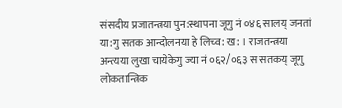संसदीय प्रजातन्त्रया पुन:स्थापना जूगु नं ०४६ सालय् जनतां या:गु सतक आन्दोलनया हे लिच्व: ख: । राजतन्त्रया अन्त्यया लुखा चायेकेगु ज्या नं ०६२/०६३ स सतकय् जूगु लोकतान्त्रिक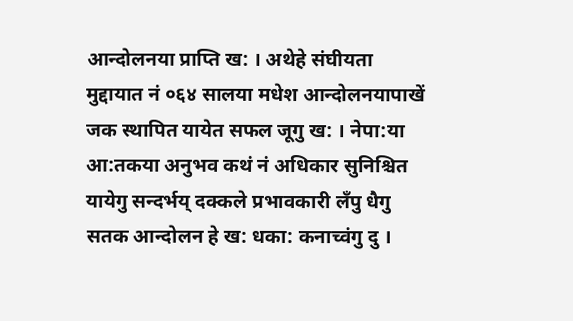आन्दोलनया प्राप्ति ख: । अथेहे संघीयता मुद्दायात नं ०६४ सालया मधेश आन्दोलनयापाखें जक स्थापित यायेत सफल जूगु ख: । नेपा:या आ:तकया अनुभव कथं नं अधिकार सुनिश्चित यायेगु सन्दर्भय् दक्कले प्रभावकारी लँपु धैगु सतक आन्दोलन हे ख: धका: कनाच्वंगु दु ।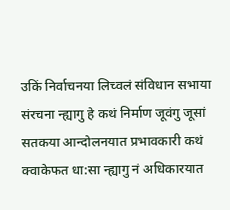उकिं निर्वाचनया लिच्वलं संविधान सभाया संरचना न्ह्यागु हे कथं निर्माण जूवंगु जूसां सतकया आन्दोलनयात प्रभावकारी कथं क्वाकेफत धा:सा न्ह्यागु नं अधिकारयात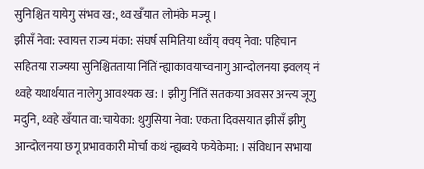सुनिश्चित यायेगु संभव ख:, थ्व खँयात लोमंके मज्यू ।
झीसँ नेवा: स्वायत्त राज्य मंका: संघर्ष समितिया ध्वाँय् क्वय् नेवा: पहिचान सहितया राज्यया सुनिश्चितताया निंतिं न्ह्याकावयाच्वनागु आन्दोलनया झ्वलय् नं थ्वहे यथार्थयात नालेगु आवश्यक ख: । झीगु निंतिं सतकया अवसर अन्त्य जूगु मदुनि, थ्वहे खँयात वा:चायेका: थुगुसिया नेवा: एकता दिवसयात झीसँ झीगु आन्दोलनया छगू प्रभावकारी मोर्चा कथं न्ह्यब्वये फयेकेमा: । संविधान सभाया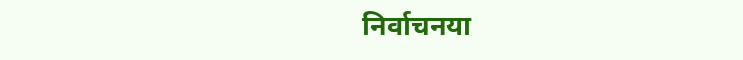निर्वाचनया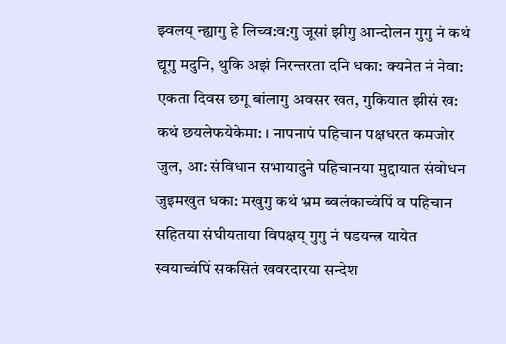झ्वलय् न्ह्यागु हे लिच्व:व:गु जूसां झीगु आन्दोलन गुगु नं कथं द्यूगु मदुनि, थुकि अझं निरन्तरता दनि धका: क्यनेत नं नेवा: एकता दिवस छगू बांलागु अवसर खत, गुकियात झीसं ख: कथं छयलेफयेकेमा: । नापनापं पहिचान पक्षधरत कमजोर जुल, आ: संविधान सभायादुने पहिचानया मुद्दायात संवोधन जुइमखुत धका: मखुगु कथं भ्रम ब्वलंकाच्वंपिं व पहिचान सहितया संघीयताया विपक्षय् गुगु नं षडयन्त्र यायेत स्वयाच्वंपिं सकसितं खवरदारया सन्देश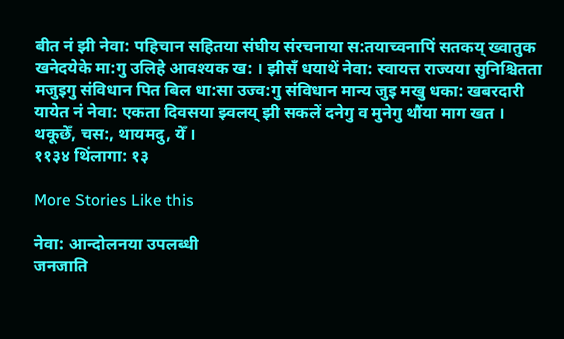बीत नं झी नेवा: पहिचान सहितया संघीय संरचनाया स:तयाच्वनापिं सतकय् ख्वातुक खनेदयेके मा:गु उलिहे आवश्यक ख: । झीसँ धयाथें नेवा: स्वायत्त राज्यया सुनिश्चितता मजुइगु संविधान पित बिल धा:सा उज्व:गु संविधान मान्य जुइ मखु धका: खबरदारी यायेत नं नेवा: एकता दिवसया झ्वलय् झी सकलें दनेगु व मुनेगु थौंया माग खत ।
थकूछेँ, चस:, थायमदु, येँ ।
११३४ थिंलागा: १३

More Stories Like this

नेवा: आन्दोलनया उपलब्धी
जनजाति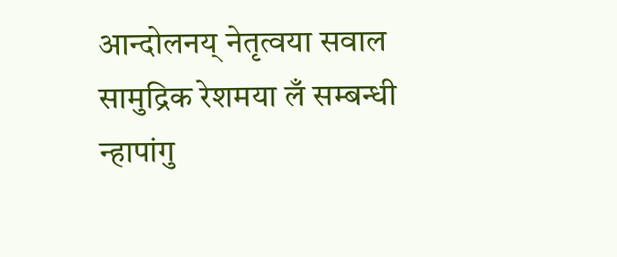आन्दोलनय् नेतृत्वया सवाल
सामुद्रिक रेशमया लँ सम्बन्धी न्हापांगु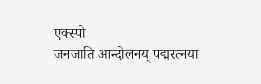एक्स्पो
जनजाति आन्दोलनय् पद्मरत्नया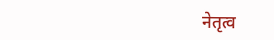नेतृत्व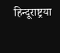हिन्दूराष्ट्रया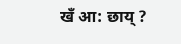खँ आ: छाय् ?